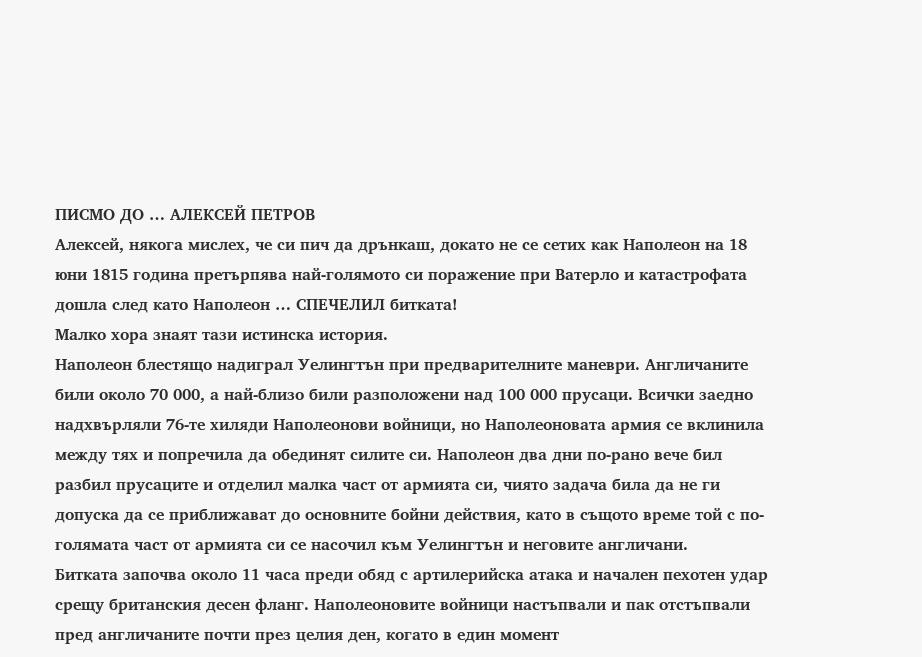ПИСМО ДО … АЛЕКСЕЙ ПЕТРОВ
Алексей, някога мислех, че си пич да дрънкаш, докато не се сетих как Наполеон на 18 юни 1815 година претърпява най-голямото си поражение при Ватерло и катастрофата дошла след като Наполеон … СПЕЧЕЛИЛ битката!
Малко хора знаят тази истинска история.
Наполеон блестящо надиграл Уелингтън при предварителните маневри. Англичаните били около 70 000, а най-близо били разположени над 100 000 прусаци. Всички заедно надхвърляли 76-те хиляди Наполеонови войници, но Наполеоновата армия се вклинила между тях и попречила да обединят силите си. Наполеон два дни по-рано вече бил разбил прусаците и отделил малка част от армията си, чиято задача била да не ги допуска да се приближават до основните бойни действия, като в същото време той с по-голямата част от армията си се насочил към Уелингтън и неговите англичани.
Битката започва около 11 часа преди обяд с артилерийска атака и начален пехотен удар срещу британския десен фланг. Наполеоновите войници настъпвали и пак отстъпвали пред англичаните почти през целия ден, когато в един момент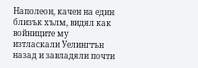Наполеон, качен на един близък хълм, видял как войниците му изтласкали Уелингтън назад и завладяли почти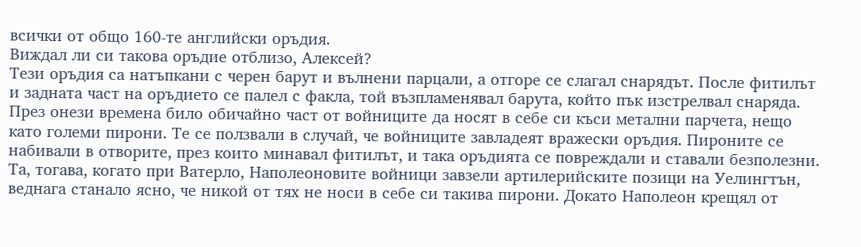всички от общо 160-те английски оръдия.
Виждал ли си такова оръдие отблизо, Алексей?
Тези оръдия са натъпкани с черен барут и вълнени парцали, а отгоре се слагал снарядът. После фитилът и задната част на оръдието се палел с факла, той възпламенявал барута, който пък изстрелвал снаряда.
През онези времена било обичайно част от войниците да носят в себе си къси метални парчета, нещо като големи пирони. Те се ползвали в случай, че войниците завладеят вражески оръдия. Пироните се набивали в отворите, през които минавал фитилът, и така оръдията се повреждали и ставали безполезни.
Та, тогава, когато при Ватерло, Наполеоновите войници завзели артилерийските позици на Уелингтън, веднага станало ясно, че никой от тях не носи в себе си такива пирони. Докато Наполеон крещял от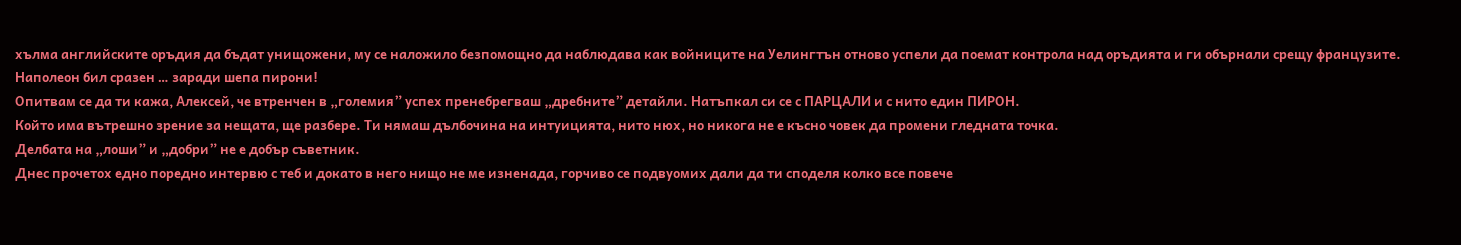хълма английските оръдия да бъдат унищожени, му се наложило безпомощно да наблюдава как войниците на Уелингтън отново успели да поемат контрола над оръдията и ги обърнали срещу французите.
Наполеон бил сразен … заради шепа пирони!
Опитвам се да ти кажа, Алексей, че втренчен в „големия” успех пренебрегваш „дребните” детайли. Натъпкал си се с ПАРЦАЛИ и с нито един ПИРОН.
Който има вътрешно зрение за нещата, ще разбере. Ти нямаш дълбочина на интуицията, нито нюх, но никога не е късно човек да промени гледната точка.
Делбата на „лоши” и „добри” не е добър съветник.
Днес прочетох едно поредно интервю с теб и докато в него нищо не ме изненада, горчиво се подвуомих дали да ти споделя колко все повече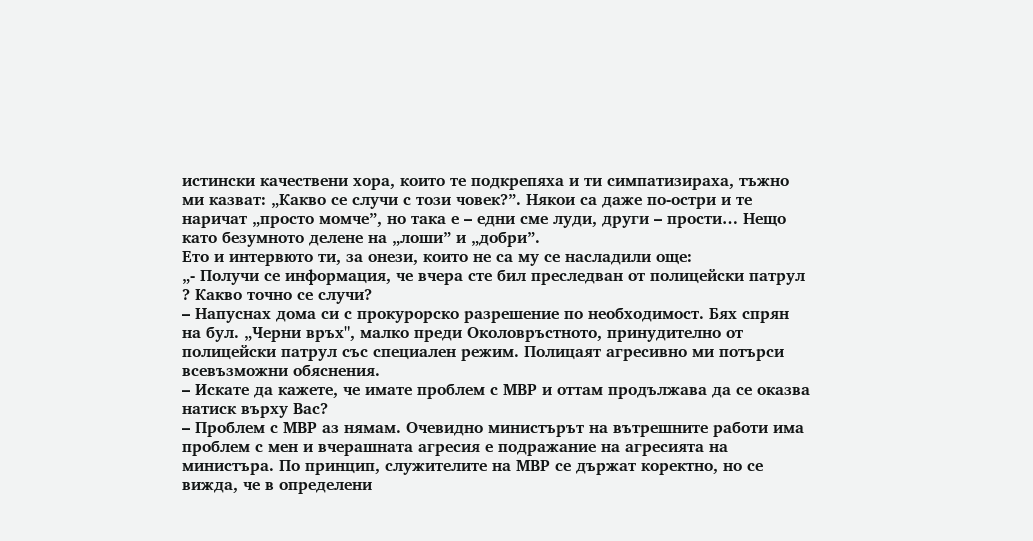истински качествени хора, които те подкрепяха и ти симпатизираха, тъжно ми казват: „Какво се случи с този човек?”. Някои са даже по-остри и те наричат „просто момче”, но така е – едни сме луди, други – прости… Нещо като безумното делене на „лоши” и „добри”.
Ето и интервюто ти, за онези, които не са му се насладили още:
„- Получи се информация, че вчера сте бил преследван от полицейски патрул ? Какво точно се случи?
– Напуснах дома си с прокурорско разрешение по необходимост. Бях спрян на бул. „Черни връх", малко преди Околовръстното, принудително от полицейски патрул със специален режим. Полицаят агресивно ми потърси всевъзможни обяснения.
– Искате да кажете, че имате проблем с МВР и оттам продължава да се оказва натиск върху Вас?
– Проблем с МВР аз нямам. Очевидно министърът на вътрешните работи има проблем с мен и вчерашната агресия е подражание на агресията на министъра. По принцип, служителите на МВР се държат коректно, но се вижда, че в определени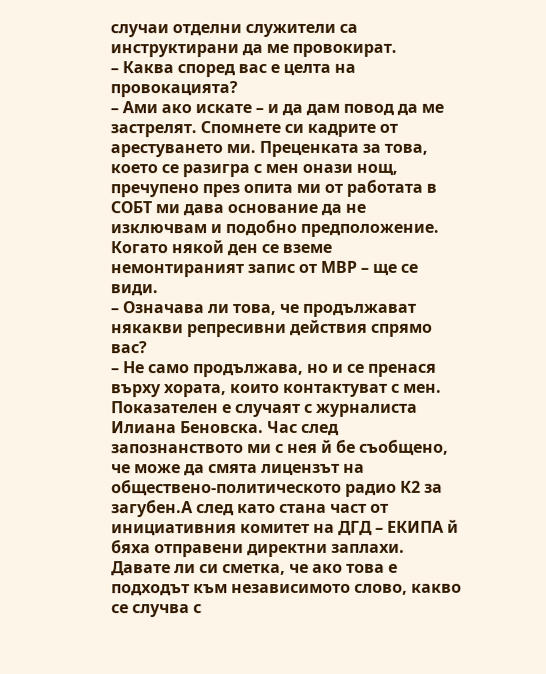случаи отделни служители са инструктирани да ме провокират.
– Каква според вас е целта на провокацията?
– Ами ако искате – и да дам повод да ме застрелят. Спомнете си кадрите от арестуването ми. Преценката за това, което се разигра с мен онази нощ, пречупено през опита ми от работата в СОБТ ми дава основание да не изключвам и подобно предположение. Когато някой ден се вземе немонтираният запис от МВР – ще се види.
– Означава ли това, че продължават някакви репресивни действия спрямо вас?
– Не само продължава, но и се пренася върху хората, които контактуват с мен. Показателен е случаят с журналиста Илиана Беновска. Час след запознанството ми с нея й бе съобщено, че може да смята лицензът на обществено-политическото радио К2 за загубен.А след като стана част от инициативния комитет на ДГД – ЕКИПА й бяха отправени директни заплахи. Давате ли си сметка, че ако това е подходът към независимото слово, какво се случва с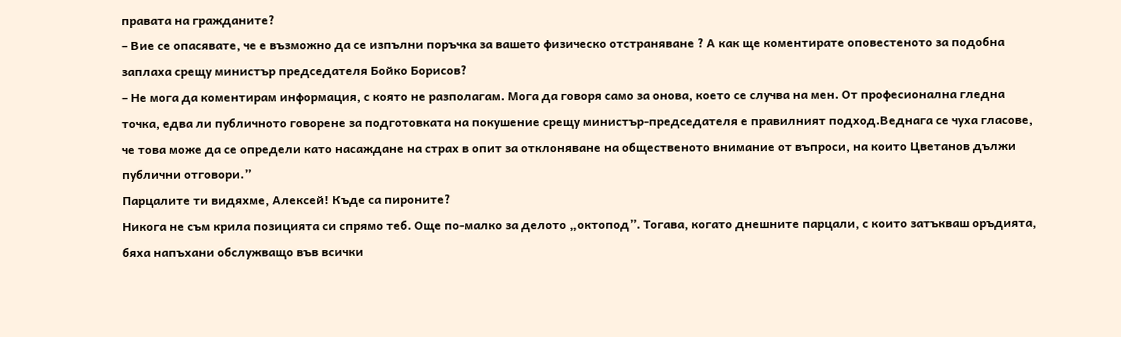правата на гражданите?
– Вие се опасявате, че е възможно да се изпълни поръчка за вашето физическо отстраняване ? А как ще коментирате оповестеното за подобна заплаха срещу министър председателя Бойко Борисов?
– Не мога да коментирам информация, с която не разполагам. Мога да говоря само за онова, което се случва на мен. От професионална гледна точка, едва ли публичното говорене за подготовката на покушение срещу министър-председателя е правилният подход.Веднага се чуха гласове, че това може да се определи като насаждане на страх в опит за отклоняване на общественото внимание от въпроси, на които Цветанов дължи публични отговори.”
Парцалите ти видяхме, Алексей! Къде са пироните?
Никога не съм крила позицията си спрямо теб. Още по-малко за делото „октопод”. Тогава, когато днешните парцали, с които затъкваш оръдията, бяха напъхани обслужващо във всички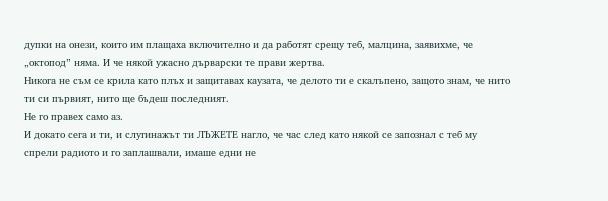дупки на онези, които им плащаха включително и да работят срещу теб, малцина, заявихме, че „октопод” няма. И че някой ужасно дърварски те прави жертва.
Никога не съм се крила като плъх и защитавах каузата, че делото ти е скалъпено, защото знам, че нито ти си първият, нито ще бъдеш последният.
Не го правех само аз.
И докато сега и ти, и слугинажът ти ЛЪЖЕТЕ нагло, че час след като някой се запознал с теб му спрели радиото и го заплашвали, имаше едни не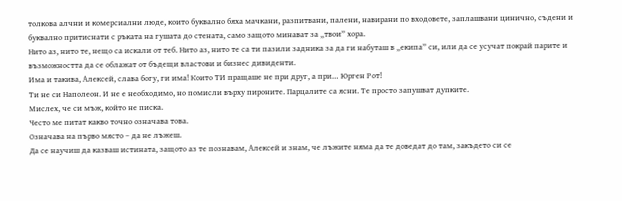толкова алчни и комерсиални люде, които буквално бяха мачкани, разпитвани, палени, навирани по входовете, заплашвани цинично, съдени и буквално притиснати с ръката на гушата до стената, само защото минават за „твои” хора.
Нито аз, нито те, нещо са искали от теб. Нито аз, нито те са ти пазили задника за да ги набуташ в „екипа” си, или да се усучат покрай парите и възможността да се облажат от бъдещи властови и бизнес дивиденти.
Има и такива, Алексей, слава богу, ги има! Които ТИ пращаше не при друг, а при… Юрген Рот!
Ти не си Наполеон. И не е необходимо, но помисли върху пироните. Парцалите са ясни. Те просто запушват дупките.
Мислех, че си мъж, който не писка.
Често ме питат какво точно означава това.
Означава на първо място – да не лъжеш.
Да се научиш да казваш истината, защото аз те познавам, Алексей и знам, че лъжите няма да те доведат до там, закъдето си се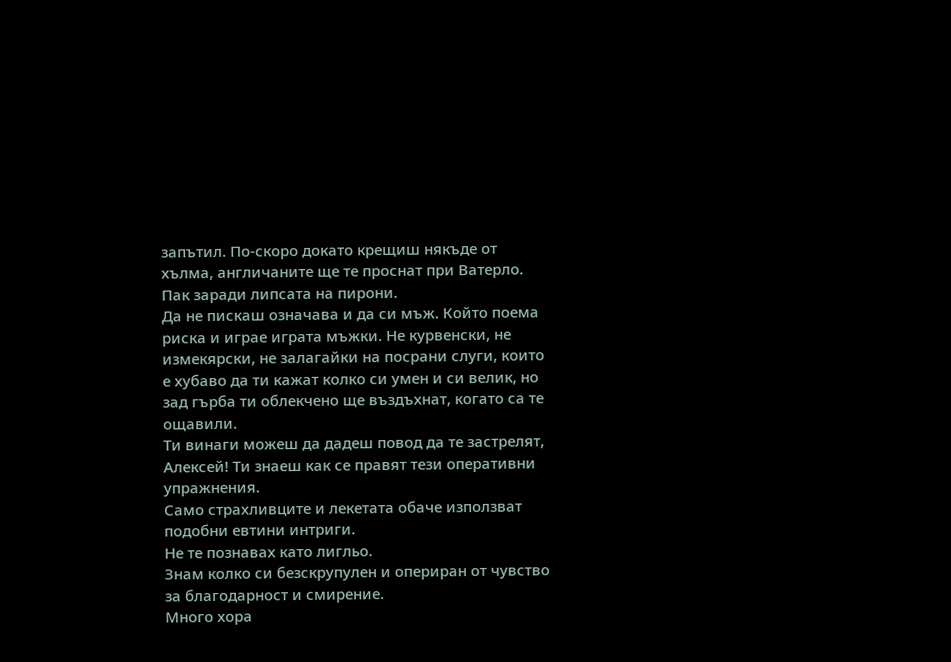запътил. По-скоро докато крещиш някъде от хълма, англичаните ще те проснат при Ватерло. Пак заради липсата на пирони.
Да не пискаш означава и да си мъж. Който поема риска и играе играта мъжки. Не курвенски, не измекярски, не залагайки на посрани слуги, които е хубаво да ти кажат колко си умен и си велик, но зад гърба ти облекчено ще въздъхнат, когато са те ощавили.
Ти винаги можеш да дадеш повод да те застрелят, Алексей! Ти знаеш как се правят тези оперативни упражнения.
Само страхливците и лекетата обаче използват подобни евтини интриги.
Не те познавах като лигльо.
Знам колко си безскрупулен и опериран от чувство за благодарност и смирение.
Много хора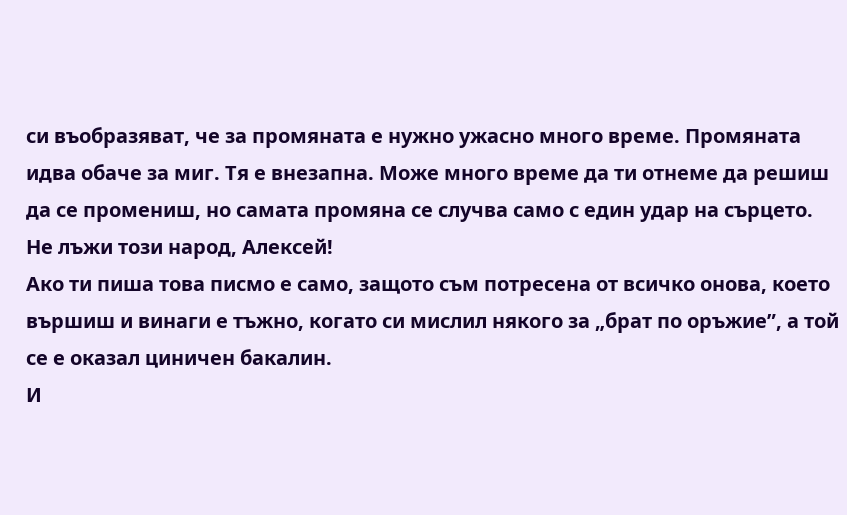си въобразяват, че за промяната е нужно ужасно много време. Промяната идва обаче за миг. Тя е внезапна. Може много време да ти отнеме да решиш да се промениш, но самата промяна се случва само с един удар на сърцето.
Не лъжи този народ, Алексей!
Ако ти пиша това писмо е само, защото съм потресена от всичко онова, което вършиш и винаги е тъжно, когато си мислил някого за „брат по оръжие”, а той се е оказал циничен бакалин.
И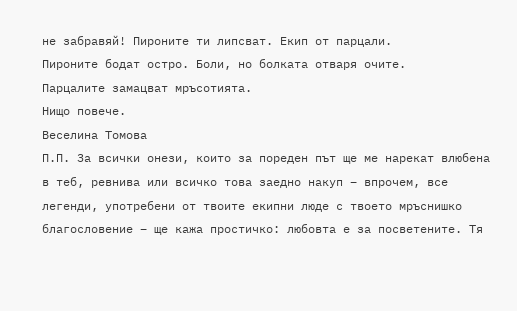не забравяй! Пироните ти липсват. Екип от парцали.
Пироните бодат остро. Боли, но болката отваря очите.
Парцалите замацват мръсотията.
Нищо повече.
Веселина Томова
П.П. За всички онези, които за пореден път ще ме нарекат влюбена в теб, ревнива или всичко това заедно накуп – впрочем, все легенди, употребени от твоите екипни люде с твоето мръснишко благословение – ще кажа простичко: любовта е за посветените. Тя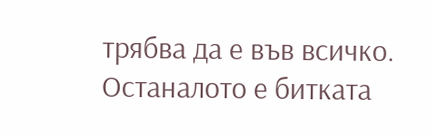трябва да е във всичко.
Останалото е битката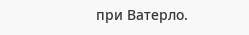при Ватерло.